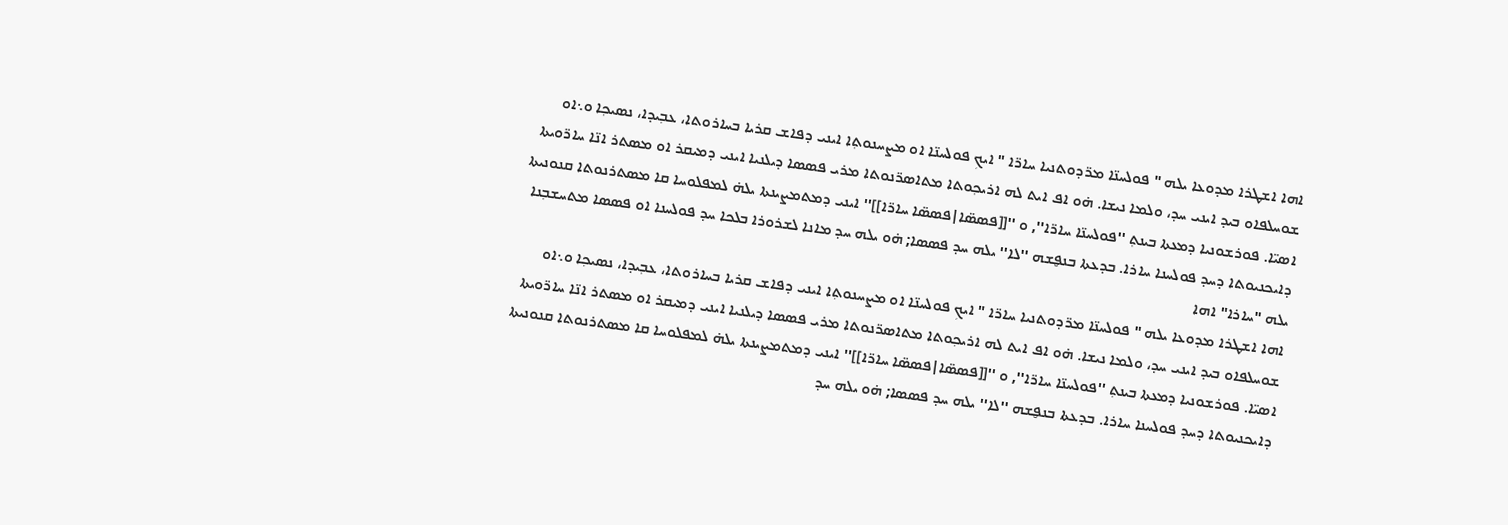ܐܗܐ ܐܫܛܪܐ ܡܕܘܥܐ ܝܠܗ " ܦܘܠܚܢ̈ܐ ܡܪ̈ܕܘܬܢܝܐ ܚܐܪ̈ܐ " ܐܝܟܼ ܦܘܠܚܢ̈ܐ ܐܘ ܡܨܚܢܘܬ݂ܐ ܐܝܢܝ ܕܦܐܫ ܩܪܝܐ ܒܚܐܪܘܬܐ، ܥܒ݂ܝܕܐ، ܢܣܝܟ݂ܐ ܘ܆ܐܘ ܫܘܚܠܦܐܘ ܒܝܕ ܐܝܢܝ ܚܕ، ܘܠܡܐ ܢܝܫܐ. ܗ̇ܘ ܐܦ ܐܝܬ ܠܗ ܐܪܝܟ݂ܘܬܐ ܡܬܐܣܪ̈ܢܘܬܐ ܡܪܝ ܦܣܣܐ ܕܝܠܢܝܐ ܐܝܢܝ ܕܡܝܩܪ ܐܘ ܡܣܬܪ ܐܢ̈ܐ ܚܐܪ̈ܘܝܬܐ ܐܣܝ̈ܐ. ܦܘܪܫܘܢܝܐ ܕܡܥܬܐ ܒܝܢܬ݂ ''ܦܘܠܚܢ̈ܐ ܚܐܪ̈ܐ'', ܘ ''[[ܦܣܣ̈ܐ|ܦܣܣ̈ܐ ܚܐܪ̈ܐ]]'' ܐܝܢܝ ܕܡܬܡܨܝܢܬܐ ܝܠܗ̇ ܠܡܦܠܘܚܐ ܩܐ ܡܣܬܪܢܘܬܐ ܩܢܘܢܝܬܐ ܕܐܝܟܢܝܘܬܐ ܕܚܕ ܦܘܠܚܢܐ ܚܐܪܐ. ܒܕܥܬܐ ܒܢܦ̮ܫܗ ''ܠܐ'' ܝܠܗ ܚܕ ܦܣܣܐ; ܗ̇ܘ ܝܠܗ ܚܕ ܡܐܢܐ ܠܫܪܘܪܐ ܒܠܟܐ ܚܕ ܦܘܠܚܢܐ ܐܘ ܦܣܣܐ ܡܬܚܫܒ݂ܢܐ ܝܠܗ "ܚܐܪܐ" ܐܗܐ
ܐܗܐ ܐܫܛܪܐ ܡܕܘܥܐ ܝܠܗ " ܦܘܠܚܢ̈ܐ ܡܪ̈ܕܘܬܢܝܐ ܚܐܪ̈ܐ " ܐܝܟܼ ܦܘܠܚܢ̈ܐ ܐܘ ܡܨܚܢܘܬ݂ܐ ܐܝܢܝ ܕܦܐܫ ܩܪܝܐ ܒܚܐܪܘܬܐ، ܥܒ݂ܝܕܐ، ܢܣܝܟ݂ܐ ܘ܆ܐܘ ܫܘܚܠܦܐܘ ܒܝܕ ܐܝܢܝ ܚܕ، ܘܠܡܐ ܢܝܫܐ. ܗ̇ܘ ܐܦ ܐܝܬ ܠܗ ܐܪܝܟ݂ܘܬܐ ܡܬܐܣܪ̈ܢܘܬܐ ܡܪܝ ܦܣܣܐ ܕܝܠܢܝܐ ܐܝܢܝ ܕܡܝܩܪ ܐܘ ܡܣܬܪ ܐܢ̈ܐ ܚܐܪ̈ܘܝܬܐ ܐܣܝ̈ܐ. ܦܘܪܫܘܢܝܐ ܕܡܥܬܐ ܒܝܢܬ݂ ''ܦܘܠܚܢ̈ܐ ܚܐܪ̈ܐ'', ܘ ''[[ܦܣܣ̈ܐ|ܦܣܣ̈ܐ ܚܐܪ̈ܐ]]'' ܐܝܢܝ ܕܡܬܡܨܝܢܬܐ ܝܠܗ̇ ܠܡܦܠܘܚܐ ܩܐ ܡܣܬܪܢܘܬܐ ܩܢܘܢܝܬܐ ܕܐܝܟܢܝܘܬܐ ܕܚܕ ܦܘܠܚܢܐ ܚܐܪܐ. ܒܕܥܬܐ ܒܢܦ̮ܫܗ ''ܠܐ'' ܝܠܗ ܚܕ ܦܣܣܐ; ܗ̇ܘ ܝܠܗ ܚܕ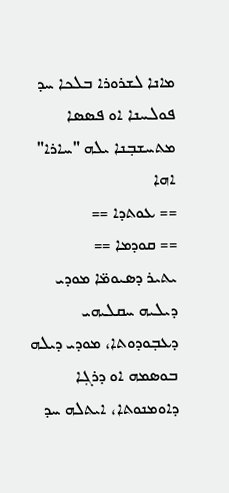ܡܐܢܐ ܠܫܪܘܪܐ ܒܠܟܐ ܚܕ ܦܘܠܚܢܐ ܐܘ ܦܣܣܐ ܡܬܚܫܒ݂ܢܐ ܝܠܗ "ܚܐܪܐ" ܐܗܐ
== ܥܘܬܕܐ ==
== ܩܘܕܡܐ ==
ܝܬܝܪ ܕܣܝܘܡ̈ܐ ܡܘܕܝ ܕܝܠܝܗ ܚܩܠܝܗܝ ܕܥܒ݂ܘܕܘܬܐ، ܡܘܕܝ ܕܝܠܗ ܒܘܣܡܗ ܐܘ ܕܪܓܼܐ ܕܐܘܡܢܘܬܐ، ܐܝܬܠܗ ܚܕ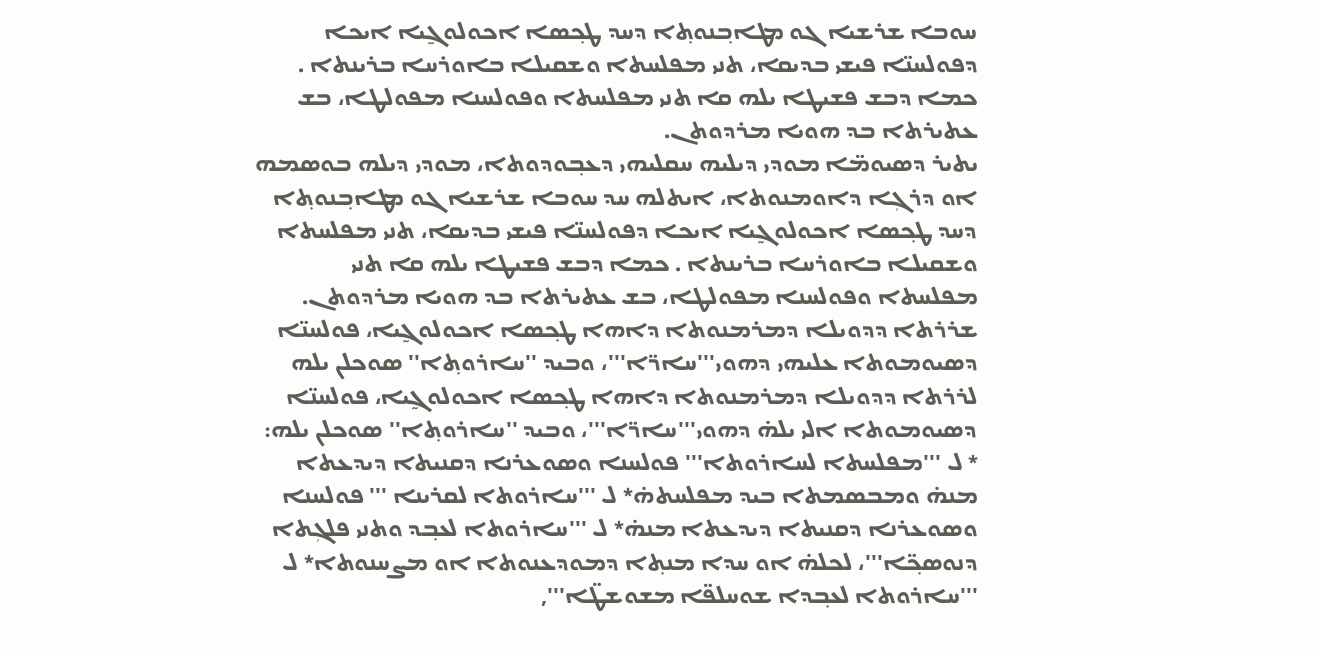ܚܘܒܐ ܫܪܫܝܐ ܓܘ ܡܛܐܒ݂ܢܘܬ݂ܐ ܕܚܕ ܛܟ݂ܣܐ ܐܟܘܠܘܓ̰ܝܐ ܐܝܟܐ ܕܦܘܠܚܢ̈ܐ ܦܝܫܝ ܒܕܝܩܐ، ܬܢܝ ܡܦܠܚܬܐ ܘܫܩܝܠܐ ܒܐܘܪܚܐ ܒܪܝܢܬܐ . ܟܡܐ ܕܒܫ ܦܫܝܛܐ ܝܠܗ ܩܐ ܬܢܝ ܡܦܠܚܬܐ ܘܦܘܠܚܢܐ ܡܦܘܠܛܐ، ܒܫ ܥܬܝܪܬܐ ܒܕ ܗܘܝܐ ܡܪܕܘܬܢ.
ܝܬܝܪ ܕܣܝܘܡ̈ܐ ܡܘܕܝ ܕܝܠܝܗ ܚܩܠܝܗܝ ܕܥܒ݂ܘܕܘܬܐ، ܡܘܕܝ ܕܝܠܗ ܒܘܣܡܗ ܐܘ ܕܪܓܼܐ ܕܐܘܡܢܘܬܐ، ܐܝܬܠܗ ܚܕ ܚܘܒܐ ܫܪܫܝܐ ܓܘ ܡܛܐܒ݂ܢܘܬ݂ܐ ܕܚܕ ܛܟ݂ܣܐ ܐܟܘܠܘܓ̰ܝܐ ܐܝܟܐ ܕܦܘܠܚܢ̈ܐ ܦܝܫܝ ܒܕܝܩܐ، ܬܢܝ ܡܦܠܚܬܐ ܘܫܩܝܠܐ ܒܐܘܪܚܐ ܒܪܝܢܬܐ . ܟܡܐ ܕܒܫ ܦܫܝܛܐ ܝܠܗ ܩܐ ܬܢܝ ܡܦܠܚܬܐ ܘܦܘܠܚܢܐ ܡܦܘܠܛܐ، ܒܫ ܥܬܝܪܬܐ ܒܕ ܗܘܝܐ ܡܪܕܘܬܢ.
ܫܪܪܬܐ ܕܕܘܝܠܐ ܕܡܪܡܢܘܬܐ ܕܐܗܐ ܛܟ݂ܣܐ ܐܟܘܠܘܓ̰ܝܐ، ܦܘܠܚܢ̈ܐ ܕܣܝܘܡܘܬܐ ܥܠܝܗܝ ܕܗܘܝ'''ܚܐܪ̈ܐ'''، ܘܒܝܕ ''ܚܐܪܘܬ݂ܐ'' ܣܘܟܠܢ ܝܠܗ
ܠܪܪܬܐ ܕܕܘܝܠܐ ܕܡܪܡܢܘܬܐ ܕܐܗܐ ܛܟ݂ܣܐ ܐܟܘܠܘܓ̰ܝܐ، ܦܘܠܚܢ̈ܐ ܕܣܝܘܡܘܬܐ ܐܠܝ ܝܠܗ̇ ܕܗܘܝ'''ܚܐܪ̈ܐ'''، ܘܒܝܕ ''ܚܐܪܘܬ݂ܐ'' ܣܘܟܠܢ ܝܠܗ:
* ܠ '''ܡܦܠܚܬܐ ܠܚܐܪܘܬܐ''' ܦܘܠܚܢܐ ܘܣܘܥܪܢܐ ܕܩܢܝܬܐ ܕܝܕܥܬܐ ܡܢܗ̇ ܘܡܒܣܡܬܐ ܒܝܕ ܡܦܠܚܬܗ̇* ܠ '''ܚܐܪܘܬܐ ܠܩܪܝܢܐ ''' ܦܘܠܚܢܐ ܘܣܘܥܪܢܐ ܕܩܢܝܬܐ ܕܝܕܥܬܐ ܡܢܗ̇* ܠ '''ܚܐܪܘܬܐ ܠܥܒ݂ܕ ܘܬܢܝ ܦܠܓܼܬܐ ܕܢܘܣܟ݂̈ܐ'''، ܠܟܠܗ̇ ܐܘ ܚܕܐ ܡܢܬ݂ܐ ܕܡܘܕܥܢܘܬܐ ܐܘ ܡܨܚܢܘܬܐ* ܠ '''ܚܐܪܘܬܐ ܠܥܒ݂ܕܐ ܫܘܚܠܦ̈ܐ ܡܫܘܫܛ̈ܐ''',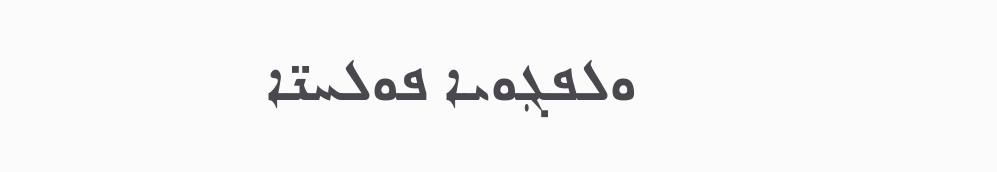ܘܠܦܓܼܘܝܐ ܦܘܠܚܢ̈ܐ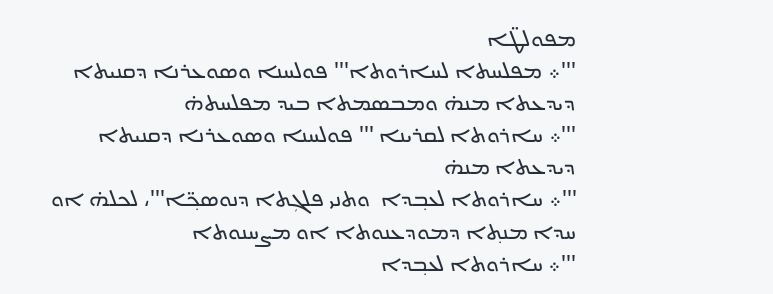ܡܦܘܠܛ̈ܐ
'''܀ ܡܦܠܚܬܐ ܠܚܐܪܘܬܐ''' ܦܘܠܚܢܐ ܘܣܘܥܪܢܐ ܕܩܢܝܬܐ ܕܝܕܥܬܐ ܡܢܗ̇ ܘܡܒܣܡܬܐ ܒܝܕ ܡܦܠܚܬܗ̇
'''܀ ܚܐܪܘܬܐ ܠܩܪܝܢܐ ''' ܦܘܠܚܢܐ ܘܣܘܥܪܢܐ ܕܩܢܝܬܐ ܕܝܕܥܬܐ ܡܢܗ̇
'''܀ ܚܐܪܘܬܐ ܠܥܒ݂ܕܐ  ܘܬܢܝ ܦܠܓܼܬܐ ܕܢܘܣܟ݂̈ܐ'''، ܠܟܠܗ̇ ܐܘ ܚܕܐ ܡܢܬ݂ܐ ܕܡܘܕܥܢܘܬܐ ܐܘ ܡܨܚܢܘܬܐ
'''܀ ܚܐܪܘܬܐ ܠܥܒ݂ܕܐ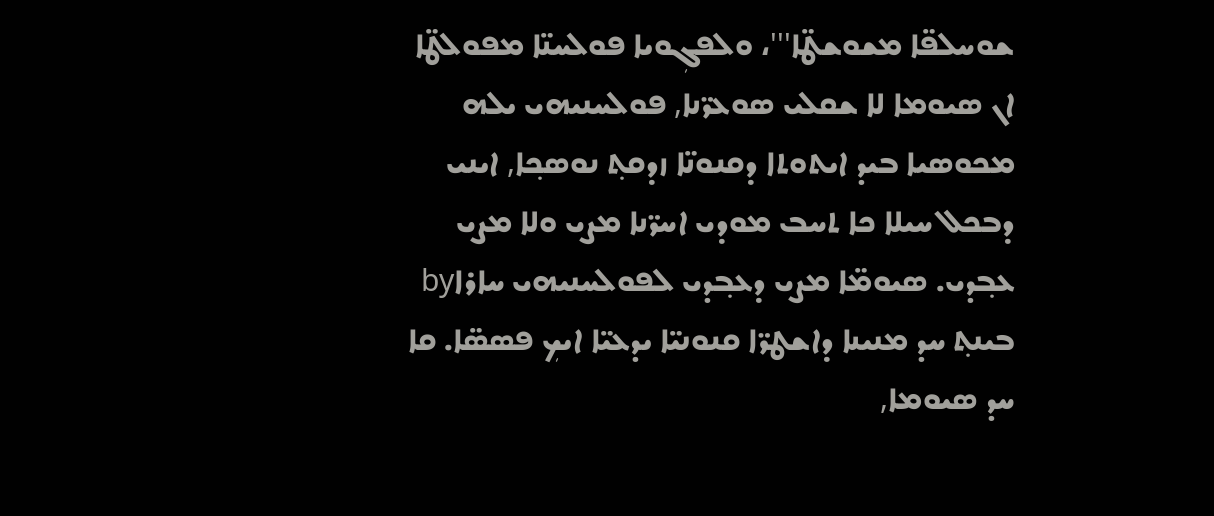ܫܘܚܠܦ̈ܐ ܡܫܘܫܛ̈ܐ'''، ܘܠܦܓܼܘܝܐ ܦܘܠܚܢ̈ܐ ܡܦܘܠܛ̈ܐ
ܐܢ ܣܝܘܡܐ ܠܐ ܫܩܠܝ ܣܘܥܪ̈ܢܐ, ܦܘܠܚܢܝܗܝ ܝܠܗ ܡܟܘܣܝܐ ܒܝܕ ܐܝܬܘܬܐ ܕܩܢܘܢ̈ܐ ܙܕܩܬ݂ ܢܘܣܟ݂ܐ, ܐܝܢܝ ܕܒܟܠ ܚܝܠܐ ܟܐ ܬܚܒ ܡܘܕܝ ܐܚܪ̈ܢܐ ܡܨܝ ܘܠܐ ܡܨܝ ܥܒ݂ܕܝ. ܣܝܘܡ̈ܐ ܡܨܝ ܕܥܒ݂ܕܝ ܠܦܘܠܚܢܝܗܝ ܚܐܪܐby ܒܝܢܬ݂ ܚܕ ܡܢܝܢܐ ܕܐܫܛܪ̈ܐ ܩܢܘܢܝ̈ܐ ܝܕܥܝ̈ܐ ܐܝܟܼ ܦܣܣ̈ܐ. ܩܐ ܚܕ ܣܝܘܡܐ,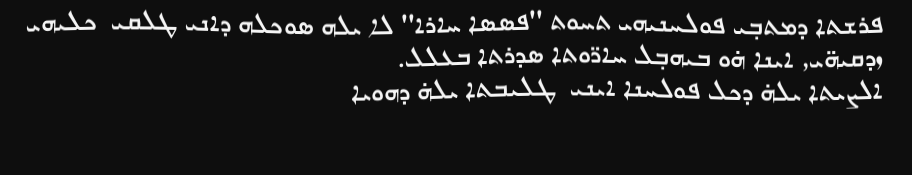ܦܪܫܬܐ ܕܡܬܒ݂ܝ ܦܘܠܚܢܝܗܝ ܬܚܘܬ ''ܦܣܣܐ ܚܐܪܐ'' ܠܐ ܝܠܗ ܣܘܟܠܗ ܕܐܢܝ ܛܠܩܝ  ܟܠܝܗܝ ܙܕܩܝܗ̈ܝ, ܐܝܢܐ ܗ̇ܘ ܒܝܗܒ݂ܠ ܚܐܪ̈ܘܬܐ ܣܕܪܬܐ ܒܥܠܠ.
ܐܠܨܝܬܐ ܝܠܗ̇ ܕܟܠ ܦܘܠܚܢܐ ܐܝܢܝ  ܛܠܝܒܬܐ ܝܠܗ̇ ܕܗܘܝܐ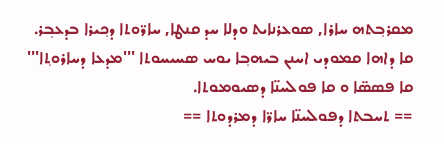ܡܩܪܒ݂ܬܗ ܚܐܪܐ, ܣܘܥܪܢܐܝܬ ܘܕܠܐ ܚܕ ܩܢܛܐ, ܚܐܪ̈ܘܬܐ ܕܟ݂ܝܪܐ ܒܕܥܒ݂ܪ. ܩܐ ܕܐܗܐ ܩܡܘܕܝ ܐܚܢܢ ܒܝܗܒ݂ܐ ܝܘܚ ܣܚܝܚܘܬܐ '''ܡܕܥܐ ܕܚܐܪܘܬ݂ܐ''' ܩܐ ܦܣܣ̈ܐ ܘ ܩܐ ܦܘܠܚܢ̈ܐ ܕܣܝܘܡܘܬܐ.
== ܬܚܒܬܐ ܕܦܘܠܚܢ̈ܐ ܚܐܪ̈ܐ ܕܡܪܕܘܬܐ ==